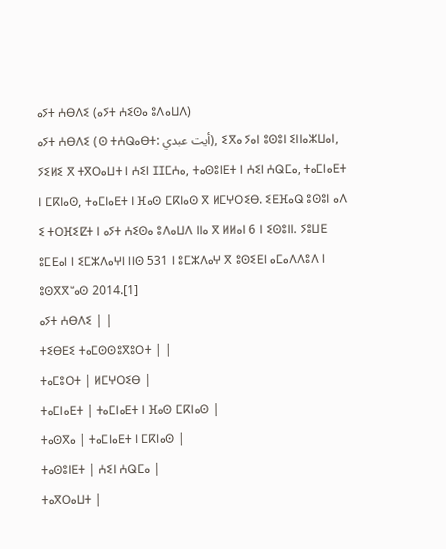ⴰⵢⵜ ⵄⴱⴷⵉ (ⴰⵢⵜ ⵄⵉⵙⴰ ⵓⴷⴰⵡⴷ)
ⴰⵢⵜ ⵄⴱⴷⵉ (ⵙ ⵜⵄⵕⴰⴱⵜ: أيت عبدي), ⵉⴳⴰ ⵢⴰⵏ ⵓⵙⵓⵏ ⵉⵏⵏⴰⵣⵡⴰⵏ, ⵢⵉⵍⵉ ⴳ ⵜⴳⵔⴰⵡⵜ ⵏ ⵄⵉⵏ ⵊⵊⵎⵄⴰ, ⵜⴰⵙⵓⵏⴹⵜ ⵏ ⵄⵉⵏ ⵄⵕⵎⴰ, ⵜⴰⵎⵏⴰⴹⵜ ⵏ ⵎⴽⵏⴰⵙ, ⵜⴰⵎⵏⴰⴹⵜ ⵏ ⴼⴰⵙ ⵎⴽⵏⴰⵙ ⴳ ⵍⵎⵖⵔⵉⴱ. ⵉⴹⴼⴰⵕ ⵓⵙⵓⵏ ⴰⴷ ⵉ ⵜⵔⴼⵉⵇⵜ ⵏ ⴰⵢⵜ ⵄⵉⵙⴰ ⵓⴷⴰⵡⴷ ⵏⵏⴰ ⴳ ⵍⵍⴰⵏ 6 ⵏ ⵉⵙⵓⵏⵏ. ⵢⵓⵡⴹ ⵓⵎⴹⴰⵏ ⵏ ⵉⵎⵣⴷⴰⵖⵏ ⵏⵏⵙ 531 ⵏ ⵓⵎⵣⴷⴰⵖ ⴳ ⵓⵙⵉⴹⵏ ⴰⵎⴰⴷⴷⵓⴷ ⵏ ⵓⵙⴳⴳⵯⴰⵙ 2014.[1]
ⴰⵢⵜ ⵄⴱⴷⵉ | |
ⵜⵉⴱⴹⵉ ⵜⴰⵎⵙⵙⵓⴳⵓⵔⵜ | |
ⵜⴰⵎⵓⵔⵜ | ⵍⵎⵖⵔⵉⴱ |
ⵜⴰⵎⵏⴰⴹⵜ | ⵜⴰⵎⵏⴰⴹⵜ ⵏ ⴼⴰⵙ ⵎⴽⵏⴰⵙ |
ⵜⴰⵙⴳⴰ | ⵜⴰⵎⵏⴰⴹⵜ ⵏ ⵎⴽⵏⴰⵙ |
ⵜⴰⵙⵓⵏⴹⵜ | ⵄⵉⵏ ⵄⵕⵎⴰ |
ⵜⴰⴳⵔⴰⵡⵜ |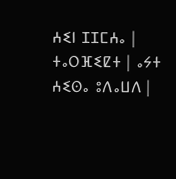ⵄⵉⵏ ⵊⵊⵎⵄⴰ |
ⵜⴰⵔⴼⵉⵇⵜ | ⴰⵢⵜ ⵄⵉⵙⴰ ⵓⴷⴰⵡⴷ |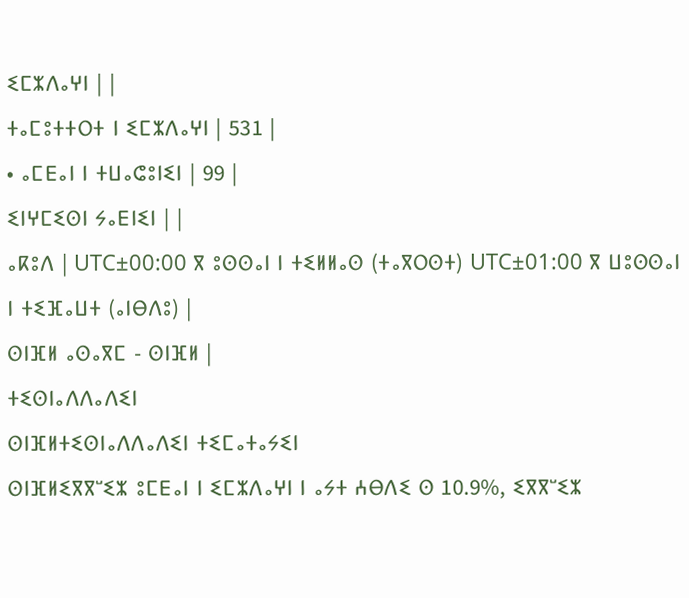ⵉⵎⵣⴷⴰⵖⵏ | |
ⵜⴰⵎⵓⵜⵜⵔⵜ ⵏ ⵉⵎⵣⴷⴰⵖⵏ | 531 |
• ⴰⵎⴹⴰⵏ ⵏ ⵜⵡⴰⵛⵓⵏⵉⵏ | 99 |
ⵉⵏⵖⵎⵉⵙⵏ ⵢⴰⴹⵏⵉⵏ | |
ⴰⴽⵓⴷ | UTC±00:00 ⴳ ⵓⵙⵙⴰⵏ ⵏ ⵜⵉⵍⵍⴰⵙ (ⵜⴰⴳⵔⵙⵜ) UTC±01:00 ⴳ ⵡⵓⵙⵙⴰⵏ ⵏ ⵜⵉⴼⴰⵡⵜ (ⴰⵏⴱⴷⵓ) |
ⵙⵏⴼⵍ ⴰⵙⴰⴳⵎ - ⵙⵏⴼⵍ |
ⵜⵉⵙⵏⴰⴷⴷⴰⴷⵉⵏ
ⵙⵏⴼⵍⵜⵉⵙⵏⴰⴷⴷⴰⴷⵉⵏ ⵜⵉⵎⴰⵜⴰⵢⵉⵏ
ⵙⵏⴼⵍⵉⴳⴳⵯⵉⵣ ⵓⵎⴹⴰⵏ ⵏ ⵉⵎⵣⴷⴰⵖⵏ ⵏ ⴰⵢⵜ ⵄⴱⴷⵉ ⵙ 10.9%, ⵉⴳⴳⵯⵉⵣ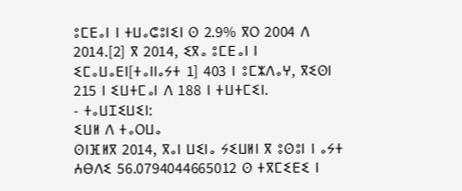ⵓⵎⴹⴰⵏ ⵏ ⵜⵡⴰⵛⵓⵏⵉⵏ ⵙ 2.9% ⴳⵔ 2004 ⴷ 2014.[2] ⴳ 2014, ⵉⴳⴰ ⵓⵎⴹⴰⵏ ⵏ ⵉⵎⴰⵡⴰⴹⵏ[ⵜⴰⵏⵏⴰⵢⵜ 1] 403 ⵏ ⵓⵎⵣⴷⴰⵖ, ⴳⵉⵙⵏ 215 ⵏ ⵉⵡⵜⵎⴰⵏ ⴷ 188 ⵏ ⵜⵡⵜⵎⵉⵏ.
- ⵜⴰⵡⵊⵉⵡⵉⵏ:
ⵉⵡⵍ ⴷ ⵜⴰⵔⵡⴰ
ⵙⵏⴼⵍⴳ 2014, ⴳⴰⵏ ⵡⵉⵏⴰ ⵢⵉⵡⵍⵏ ⴳ ⵓⵙⵓⵏ ⵏ ⴰⵢⵜ ⵄⴱⴷⵉ 56.0794044665012 ⵙ ⵜⴳⵎⵉⴹⵉ ⵏ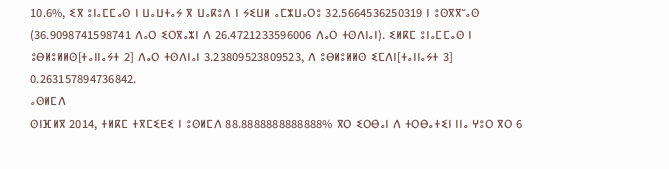10.6%, ⵉⴳ ⵓⵏⴰⵎⵎⴰⵙ ⵏ ⵡⴰⵡⵜⴰⵢ ⴳ ⵡⴰⴽⵓⴷ ⵏ ⵢⵉⵡⵍ ⴰⵎⵣⵡⴰⵔⵓ 32.5664536250319 ⵏ ⵓⵙⴳⴳⵯⴰⵙ (36.9098741598741 ⴷⴰⵔ ⵉⵔⴳⴰⵣⵏ ⴷ 26.4721233596006 ⴷⴰⵔ ⵜⵙⴷⵏⴰⵏ). ⵉⵍⴽⵎ ⵓⵏⴰⵎⵎⴰⵙ ⵏ ⵓⴱⵍⵓⵍⵍⵙ[ⵜⴰⵏⵏⴰⵢⵜ 2] ⴷⴰⵔ ⵜⵙⴷⵏⴰⵏ 3.23809523809523, ⴷ ⵓⴱⵍⵓⵍⵍⵙ ⵉⵎⴷⵏ[ⵜⴰⵏⵏⴰⵢⵜ 3] 0.263157894736842.
ⴰⵙⵍⵎⴷ
ⵙⵏⴼⵍⴳ 2014, ⵜⵍⴽⵎ ⵜⴳⵎⵉⴹⵉ ⵏ ⵓⵙⵍⵎⴷ 88.8888888888888% ⴳⵔ ⵉⵔⴱⴰⵏ ⴷ ⵜⵔⴱⴰⵜⵉⵏ ⵏⵏⴰ ⵖⵓⵔ ⴳⵔ 6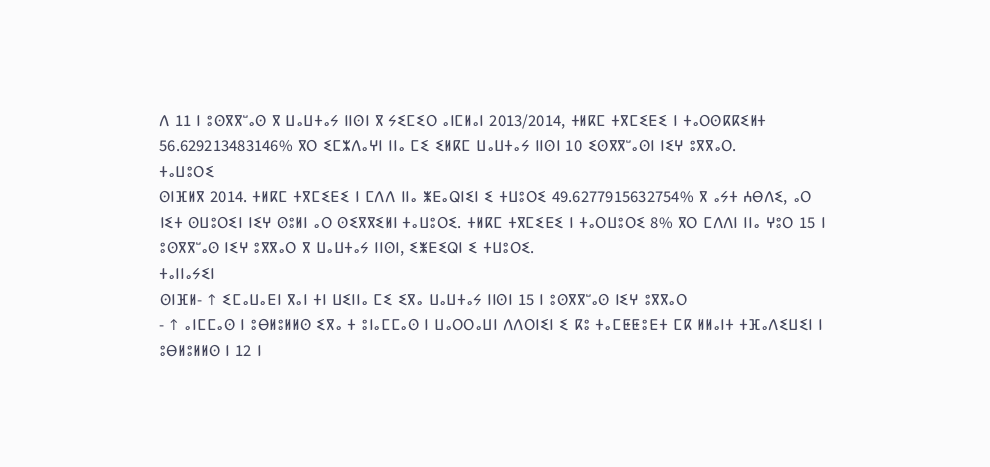ⴷ 11 ⵏ ⵓⵙⴳⴳⵯⴰⵙ ⴳ ⵡⴰⵡⵜⴰⵢ ⵏⵏⵙⵏ ⴳ ⵢⵉⵎⵉⵔ ⴰⵏⵎⵍⴰⵏ 2013/2014, ⵜⵍⴽⵎ ⵜⴳⵎⵉⴹⵉ ⵏ ⵜⴰⵔⵙⴽⴽⵉⵍⵜ 56.629213483146% ⴳⵔ ⵉⵎⵣⴷⴰⵖⵏ ⵏⵏⴰ ⵎⵉ ⵉⵍⴽⵎ ⵡⴰⵡⵜⴰⵢ ⵏⵏⵙⵏ 10 ⵉⵙⴳⴳⵯⴰⵙⵏ ⵏⵉⵖ ⵓⴳⴳⴰⵔ.
ⵜⴰⵡⵓⵔⵉ
ⵙⵏⴼⵍⴳ 2014. ⵜⵍⴽⵎ ⵜⴳⵎⵉⴹⵉ ⵏ ⵎⴷⴷ ⵏⵏⴰ ⵥⴹⴰⵕⵏⵉⵏ ⵉ ⵜⵡⵓⵔⵉ 49.6277915632754% ⴳ ⴰⵢⵜ ⵄⴱⴷⵉ, ⴰⵔ ⵏⵉⵜ ⵙⵡⵓⵔⵉⵏ ⵏⵉⵖ ⵙⵓⵍⵏ ⴰⵔ ⵙⵉⴳⴳⵉⵍⵏ ⵜⴰⵡⵓⵔⵉ. ⵜⵍⴽⵎ ⵜⴳⵎⵉⴹⵉ ⵏ ⵜⴰⵔⵡⵓⵔⵉ 8% ⴳⵔ ⵎⴷⴷⵏ ⵏⵏⴰ ⵖⵓⵔ 15 ⵏ ⵓⵙⴳⴳⵯⴰⵙ ⵏⵉⵖ ⵓⴳⴳⴰⵔ ⴳ ⵡⴰⵡⵜⴰⵢ ⵏⵏⵙⵏ, ⵉⵥⴹⵉⵕⵏ ⵉ ⵜⵡⵓⵔⵉ.
ⵜⴰⵏⵏⴰⵢⵉⵏ
ⵙⵏⴼⵍ- ↑ ⵉⵎⴰⵡⴰⴹⵏ ⴳⴰⵏ ⵜⵏ ⵡⵉⵏⵏⴰ ⵎⵉ ⵉⴳⴰ ⵡⴰⵡⵜⴰⵢ ⵏⵏⵙⵏ 15 ⵏ ⵓⵙⴳⴳⵯⴰⵙ ⵏⵉⵖ ⵓⴳⴳⴰⵔ
- ↑ ⴰⵏⵎⵎⴰⵙ ⵏ ⵓⴱⵍⵓⵍⵍⵙ ⵉⴳⴰ ⵜ ⵓⵏⴰⵎⵎⴰⵙ ⵏ ⵡⴰⵔⵔⴰⵡⵏ ⴷⴷⵔⵏⵉⵏ ⵉ ⴽⵓ ⵜⴰⵎⵟⵟⵓⴹⵜ ⵎⴽ ⵍⵍⴰⵏⵜ ⵜⴼⴰⴷⵉⵡⵉⵏ ⵏ ⵓⴱⵍⵓⵍⵍⵙ ⵏ 12 ⵏ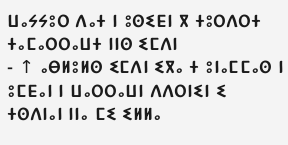ⵡⴰⵢⵢⵓⵔ ⴷⴰⵜ ⵏ ⵓⵙⵉⴹⵏ ⴳ ⵜⵓⵔⴷⵔⵜ ⵜⴰⵎⴰⵔⵔⴰⵡⵜ ⵏⵏⵙ ⵉⵎⴷⵏ
- ↑ ⴰⴱⵍⵓⵍⵙ ⵉⵎⴷⵏ ⵉⴳⴰ ⵜ ⵓⵏⴰⵎⵎⴰⵙ ⵏ ⵓⵎⴹⴰⵏ ⵏ ⵡⴰⵔⵔⴰⵡⵏ ⴷⴷⵔⵏⵉⵏ ⵉ ⵜⵙⴷⵏⴰⵏ ⵏⵏⴰ ⵎⵉ ⵉⵍⵍⴰ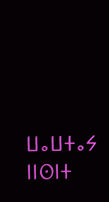ⵡⴰⵡⵜⴰⵢ ⵏⵏⵙⵏⵜ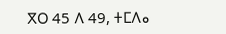ⴳⵔ 45 ⴷ 49, ⵜⵎⴷⴰ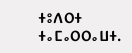ⵜⵓⴷⵔⵜ ⵜⴰⵎⴰⵔⵔⴰⵡⵜ.